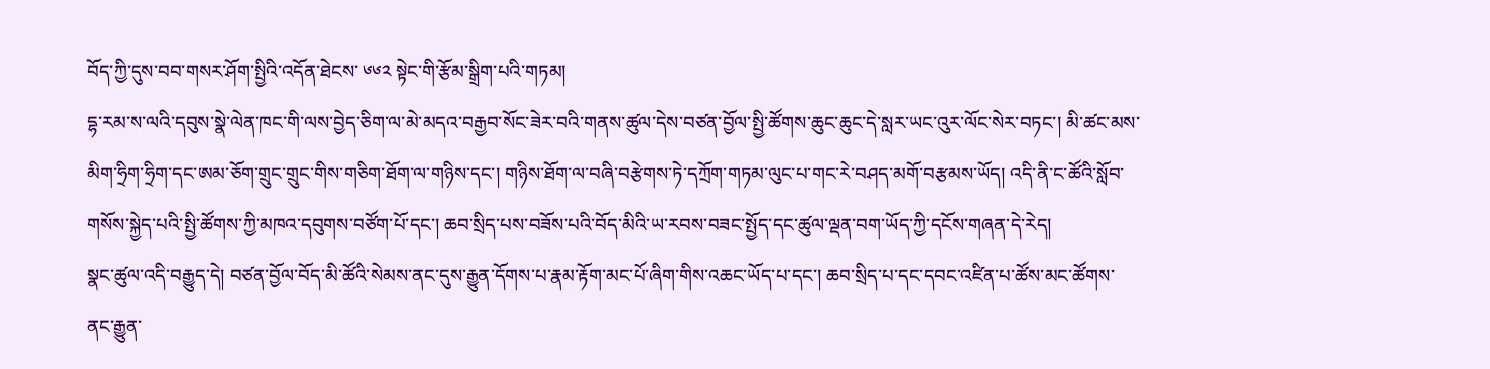བོད་ཀྱི་དུས་བབ་གསར་ཤོག་སྤྱིའི་འདོན་ཐེངས་ ༦༦༢ སྟེང་གི་རྩོམ་སྒྲིག་པའི་གཏམ།
དྷ་རམ་ས་ལའི་དབུས་སྣེ་ལེན་ཁང་གི་ལས་བྱེད་ཅིག་ལ་མེ་མདའ་བརྒྱབ་སོང་ཟེར་བའི་གནས་ཚུལ་དེས་བཙན་བྱོལ་སྤྱི་ཚོགས་ཆུང་ཆུང་དེ་སླར་ཡང་འུར་ལོང་སེར་བཏང་། མི་ཚང་མས་མིག་ཧྲིག་ཧྲིག་དང་ཨམ་ཅོག་གྲུང་གྲུང་གིས་གཅིག་ཐོག་ལ་གཉིས་དང་། གཉིས་ཐོག་ལ་བཞི་བརྩེགས་ཏེ་དཀྲོག་གཏམ་ལུང་པ་གང་རེ་བཤད་མགོ་བརྩམས་ཡོད། འདི་ནི་ང་ཚོའི་སློབ་གསོས་སྐྱེད་པའི་སྤྱི་ཚོགས་ཀྱི་མཁའ་དབུགས་བཙོག་པོ་དང་། ཆབ་སྲིད་པས་བཟོས་པའི་བོད་མིའི་ཡ་རབས་བཟང་སྤྱོད་དང་ཚུལ་ལྡན་བག་ཡོད་ཀྱི་དངོས་གཞན་དེ་རེད།
སྣང་ཚུལ་འདི་བརྒྱུད་དེ། བཙན་བྱོལ་བོད་མི་ཚོའི་སེམས་ནང་དུས་རྒྱུན་དོགས་པ་རྣམ་རྟོག་མང་པོ་ཞིག་གིས་འཆང་ཡོད་པ་དང་། ཆབ་སྲིད་པ་དང་དབང་འཛིན་པ་ཚོས་མང་ཚོགས་ནང་རྒྱུན་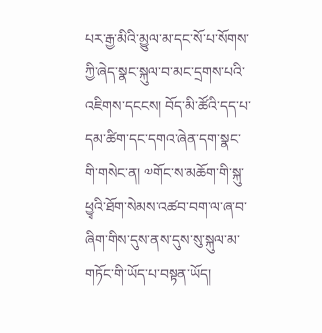པར་རྒྱ་མིའི་མྱུལ་མ་དང་སོ་པ་སོགས་ཀྱི་ཞེད་སྣང་སྐུལ་བ་མང་དྲགས་པའི་འཇིགས་དངངས། བོད་མི་ཚོའི་དད་པ་དམ་ཚིག་དང་དགའ་ཞེན་དག་སྣང་གི་གསེང་ན། ༧གོང་ས་མཆོག་གི་སྐུ་ཕྱྭའི་ཐོག་སེམས་འཚབ་བག་ལ་ཞ་བ་ཞིག་གིས་དུས་ནས་དུས་སུ་སྐུལ་མ་གཏོང་གི་ཡོད་པ་བསྟན་ཡོད།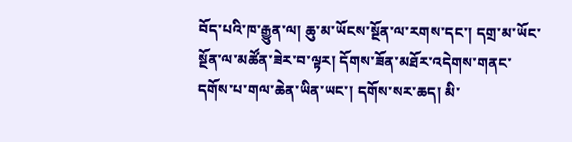བོད་པའི་ཁ་རྒྱུན་ལ། ཆུ་མ་ཡོངས་སྔོན་ལ་རགས་དང་། དགྲ་མ་ཡོང་སྔོན་ལ་མཚོན་ཟེར་བ་ལྟར། དོགས་ཟོན་མཐོར་འདེགས་གནང་དགོས་པ་གལ་ཆེན་ཡིན་ཡང་། དགོས་སར་ཆད། མི་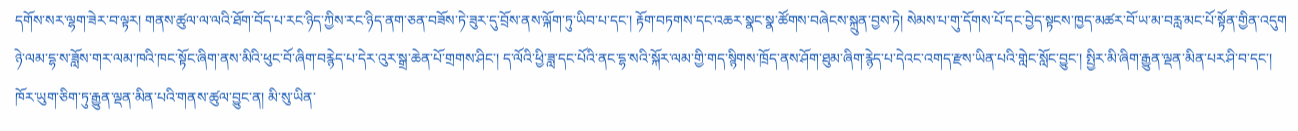དགོས་སར་ལྷག་ཟེར་བ་ལྟར། གནས་ཚུལ་ལ་ལའི་ཐོག་བོད་པ་རང་ཉིད་ཀྱིས་རང་ཉིད་ནག་ཅན་བཟོས་ཏེ་ཟུར་དུ་བྲོས་ནས་ལྐོག་ཏུ་ཡིབ་པ་དང་། རྟོག་བཏགས་དང་འཆར་སྣང་སྣ་ཚོགས་བཞེངས་སྐྲུན་བྱས་ཏེ། སེམས་པ་གུ་དོགས་པོ་དང་བྱེད་སྟངས་ཁྱད་མཚར་བོ་ཡ་མ་བརླ་མང་པོ་སྟོན་གྱིན་འདུག
ཉེ་ལམ་དྷ་ས་ཟློས་གར་ལམ་ཁའི་ཁང་སྟོང་ཞིག་ནས་མིའི་ཕུང་བོ་ཞིག་བརྙེད་པ་དེར་འུར་སྒྲ་ཆེན་པོ་གྲགས་ཤིང་། ད་ལོའི་ཕྱི་ཟླ་དང་པོའི་ནང་དྷ་སའི་སྐོར་ལམ་གྱི་གད་སྙིགས་ཁྲོད་ནས་ཤོག་ཐུམ་ཞིག་རྙེད་པ་དེའང་འགད་རྫས་ཡིན་པའི་གླེང་སློང་བྱུང་། སྤྱིར་མི་ཞིག་རྒྱུན་ལྡན་མིན་པར་ཤི་བ་དང་། ཁོར་ཡུག་ཅིག་ཏུ་རྒྱུན་ལྡན་མིན་པའི་གནས་ཚུལ་བྱུང་ན། མི་སུ་ཡིན་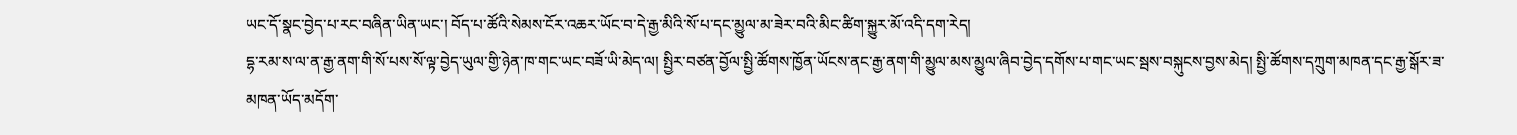ཡང་དོ་སྣང་བྱེད་པ་རང་བཞིན་ཡིན་ཡང་། བོད་པ་ཚོའི་སེམས་ངོར་འཆར་ཡོང་བ་དེ་རྒྱ་མིའི་སོ་པ་དང་མྱུལ་མ་ཟེར་བའི་མིང་ཚིག་སྐྱུར་མོ་འདི་དག་རེད།
དྷ་རམ་ས་ལ་ན་རྒྱ་ནག་གི་སོ་པས་སོ་ལྟ་བྱེད་ཡུལ་གྱི་ཉེན་ཁ་གང་ཡང་བཟོ་ཡི་མེད་ལ། སྤྱིར་བཙན་བྱོལ་སྤྱི་ཚོགས་ཁྱོན་ཡོངས་ནང་རྒྱ་ནག་གི་མྱུལ་མས་མྱུལ་ཞིབ་བྱེད་དགོས་པ་གང་ཡང་སྦས་བསྐུངས་བྱས་མེད། སྤྱི་ཚོགས་དཀྲུག་མཁན་དང་རྒྱ་སྒོར་ཟ་མཁན་ཡོད་མདོག་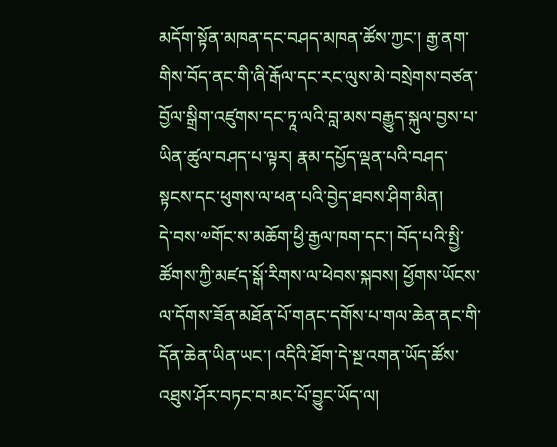མདོག་སྟོན་མཁན་དང་བཤད་མཁན་ཚོས་ཀྱང་། རྒྱ་ནག་གིས་བོད་ནང་གི་ཞི་རྒོལ་དང་རང་ལུས་མེ་བསྲེགས་བཙན་བྱོལ་སྒྲིག་འཛུགས་དང་ཏཱ་ལའི་བླ་མས་བརྒྱུད་སྐུལ་བྱས་པ་ཡིན་ཚུལ་བཤད་པ་ལྟར། རྣམ་དཔྱོད་ལྡན་པའི་བཤད་སྟངས་དང་ཕུགས་ལ་ཕན་པའི་བྱེད་ཐབས་ཤིག་མིན།
དེ་བས་༧གོང་ས་མཆོག་ཕྱི་རྒྱལ་ཁག་དང་། བོད་པའི་སྤྱི་ཚོགས་ཀྱི་མཛད་སྒོ་རིགས་ལ་ཕེབས་སྐབས། ཕྱོགས་ཡོངས་ལ་དོགས་ཟོན་མཐོན་པོ་གནང་དགོས་པ་གལ་ཆེན་ནང་གི་དོན་ཆེན་ཡིན་ཡང་། འདིའི་ཐོག་དེ་སྔ་འགན་ཡོད་ཚོས་འཐུས་ཤོར་བཏང་བ་མང་པོ་བྱུང་ཡོད་ལ།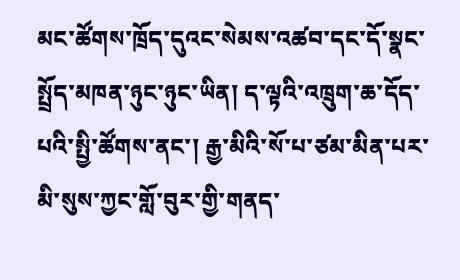མང་ཚོགས་ཁྲོད་དུའང་སེམས་འཚབ་དང་དོ་སྣང་སྤྲོད་མཁན་ཉུང་ཉུང་ཡིན། ད་ལྟའི་འཁྲུག་ཆ་དོད་པའི་སྤྱི་ཚོགས་ནང་། རྒྱ་མིའི་སོ་པ་ཙམ་མིན་པར་མི་སུས་ཀྱང་གློ་བུར་གྱི་གནད་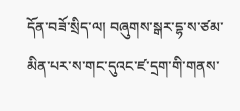དོན་བཟོ་སྲིད་ལ། བཞུགས་སྒར་དྷ་ས་ཙམ་མིན་པར་ས་གང་དུའང་ཛ་དྲག་གི་གནས་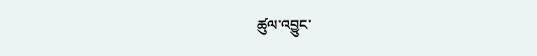ཚུལ་འབྱུང་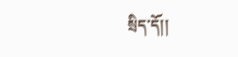སྲིད་དོ།།